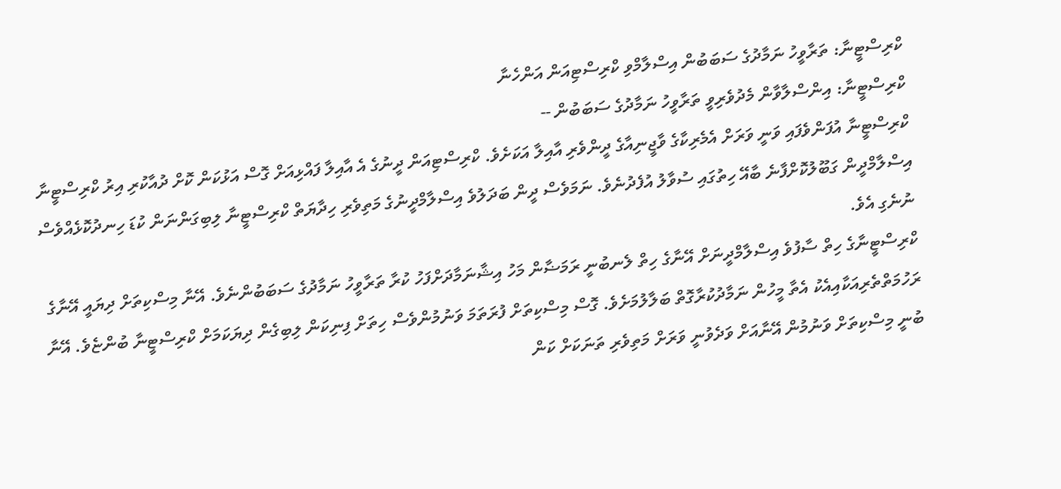ކްރިސްޓީނާ: ތަރާވީހު ނަމާދުގެ ސަބަބުން އިސްލާމްވި ކްރިސްޓިއަން އަންހެނާ
ކްރިސްޓީނާ: އިންސްލާވާން މެދުވެރިވީ ތަރާވީހު ނަމާދުގެ ސަބަބުން --
ކްރިސްޓީނާ އުފަންވެފައި ވަނީ ވަރަށް އެމެރިކާގެ ވާޖީނިއާގެ ދީންވެރި އާއިލާ އަކަށެވެ. ކްރިސްޓިއަން ދީނުގެ އެ އާއިލާ ފައްޅިއަށް ގޮސް އަޅުކަން ކޮށް ދުއާކުރި އިރު ކްރިސްޓީނާ އިސްލާމްދީން ގަބޫލުކޮށްފާނެ ބާއޭ ހިތުގައި ސުވާލު އުފެދުނެވެ. ނަމަވެސް ދީން ބަދަލުވެ އިސްލާމްދީނުގެ މަތިވެރި ހިދާޔަތް ކްރިސްޓީނާ ލިބިގަންނަން ކުޑަ ހިނދުކޮޅެއްވެސް ނުނެގި އެވެ.
ކްރިސްޓީނާގެ ހިތް ސާފުވެ އިސްލާމްދީނަށް އޭނާގެ ހިތް ލެނބުނީ ރަމަޟާން މަހު އިޝާނަމާދަށްފަހު ކުރާ ތަރާވީހު ނަމާދުގެ ސަބަބުންނެވެ. އޭނާ މިސްކިތަށް ދިޔައީ އޭނާގެ ރަހުމަތްތެރިއަކާއިއެކު އެތާ މީހުން ނަމާދުކުރާގޮތް ބަލާލުމަށެވެ. ގޮސް މިސްކިތަށް ފުރަތަމަ ވަނުމުންވެސް ހިތަށް ފިނިކަން ލިބިގެން ދިޔަކަމަށް ކްރިސްޓީނާ ބުންޏެވެ. އޭނާ ބުނީ މިސްކިތަށް ވަނުމުން އޭނާއަށް ވަދެވުނީ ވަރަށް މަތިވެރި ތަނަކަށް ކަން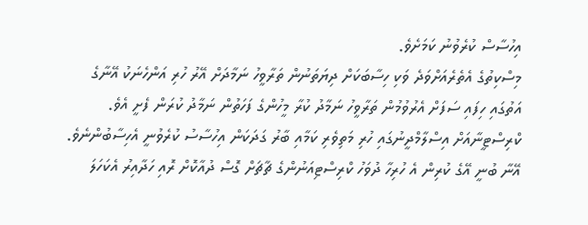އިހުސާސް ކުރެވުނު ކަމަށެވެ.
މިސްކިތުގެ އެތެރެއަށްވަދެ ވަކި ހިސާބަކަށް ދިޔަތަނުން ތަރާވީހު ނަމާދަށް އޭރު ހުރި އަންހެނަކު އޭނާގެ އަތުގައި ހިފައި ސަފަށް އެރުވުމުން ތަރާވީހު ނަމާދު ކުރާ މީހުންގެ ފަހަތުން ނަމާދު ކުރަން ފެށީ އެވެ. ކްރިސްޓީނާއަށް އިސްލާމްދީނުގައި ހުރި މަތިވެރި ކަމާއި ބާރު ގަދަކަން އިހުސާސު ކުރެވުނީ އެހިސާބުންނެވެ.
އޭނާ ބުނީ އޭގެ ކުރިން އެ ހުރިހާ ދުވަހު ކްރިސްޓިއަނުންގެ ޗާޗަށް ގޮސް ދުއާކޮށް ރޮއި ހަދާއިރު އެކަހަލަ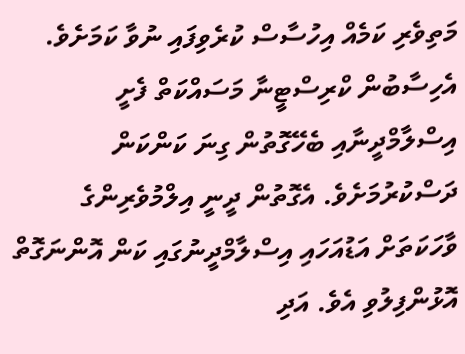މަތިވެރި ކަމެއް އިހުސާސް ކުރެވިފައި ނުވާ ކަމަށެވެ.
އެހިސާބުން ކްރިސްޓީނާ މަސައްކަތް ފެށީ އިސްލާމްދީނާއި ބެހޭގޮތުން ގިނަ ކަންކަން ދަސްކުރުމަށެވެ. އެގޮތުން ދީނީ އިލްމުވެރިންގެ ވާހަކަތަށް އަޑުއަހައި އިސްލާމްދީނުގައި ކަން އޮންނަގޮތް އޮޅުންފިލުވި އެވެ. އަދި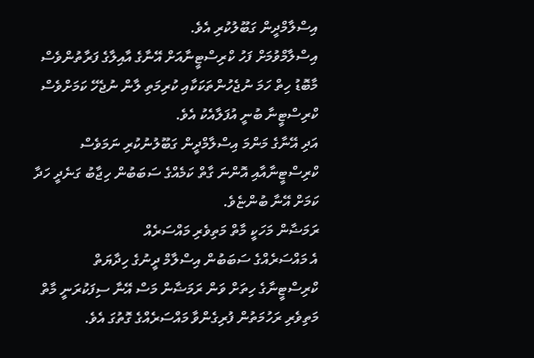އިސްލާމްދީން ގަބޫލުކުރި އެވެ.
އިސްލާމްވުމަށް ފަހު ކްރިސްޓީނާއަށް އޭނާގެ އާއިލާގެ ފަރާތުންވެސް މާބޮޑު ހިތް ހަމަ ނުޖެހުންތަކަކާއި ކުރިމަތި ލާން ނުޖެހޭ ކަމަށްވެސް ކްރިސްޓީނާ ބުނީ އުފަލާއެކު އެވެ.
އަދި އޭނާގެ މަންމަ އިސްލާމްދީން ގަބޫލުނުކުރި ނަމަވެސް ކްރިސްޓީނާއާއި އޮންނަ ގާތް ކަމެއްގެ ސަބަބުން ހިޖާބު ގަނެދީ ހަދާ ކަމަށް އޭނާ ބުންޏެވެ.
ރަމަޟާން މަހަކީ މާތް މަތިވެރި މައްސަރެއް
އެ މައްސަރެއްގެ ސަބަބުން އިސްލާމް ދީނުގެ ހިދާޔަތް ކްރިސްޓީނާގެ ހިތަށް ވަން ރަމަޟާން މަސް އޭނާ ސިފަކުރަނީ މާތް މަތިވެރި ރަހުމަތުން ފުރިގެންވާ މައްސަރެއްގެ ގޮތުގަ އެވެ.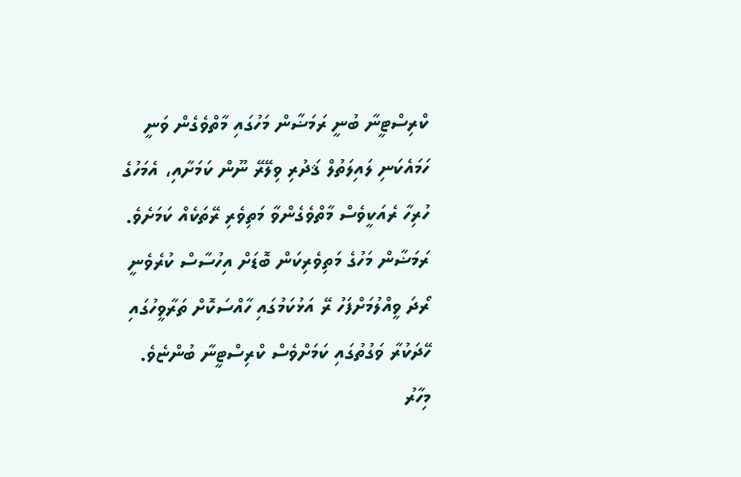ކްރިސްޓީނާ ބުނީ ރަމަޟާން މަހުގައި މާތްވެގެން ވަނީ ހަމައެކަނި ލައިލަތުލް ޤަދުރި ވިލޭރޭ ނޫން ކަމަށާއި، އެމަހުގެ ހުރިހާ ރެއަކީވެސް މާތްވެގެންވާ މަތިވެރި ރޭތަކެއް ކަމަށެވެ.
ރަމަޟާން މަހުގެ މަތިވެރިކަން ބޮޑަށް އިހުސާސް ކުރެވެނީ ރޯދަ ވީއްލުމަށްފަހު ރޭ އަޅުކަމުގައި ހާއްސަކޮށް ތަރާވީހުގައި ހޭދަކުރާ ވަގުތުގައި ކަމަށްވެސް ކްރިސްޓީނާ ބުންޏެވެ.
މިހާރު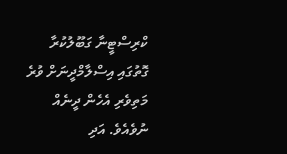ކްރިސްޓީނާ ގަބޫލުކުރާ ގޮތުގައި އިސްލާމްދީނަށް ވުރެ މަތިވެރި އެހެން ދީނެއް ނުވެއެވެ. އަދި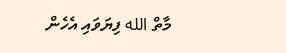މާތް الله ފިޔަވައި އެހެން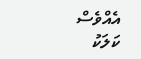އެއްވެސް ކަލަކު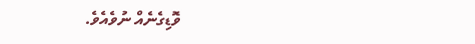ވޮޑިގެނެއް ނުވެއެވެ.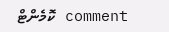comment ކޮމެންޓް